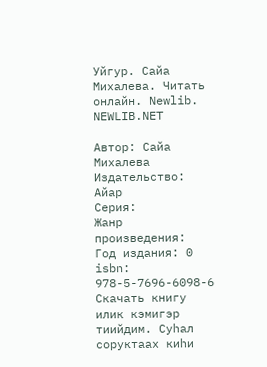Уйгур. Сайа Михалева. Читать онлайн. Newlib. NEWLIB.NET

Автор: Сайа Михалева
Издательство: Айар
Серия:
Жанр произведения:
Год издания: 0
isbn: 978-5-7696-6098-6
Скачать книгу
илик кэмигэр тиийдим. Суһал соруктаах киһи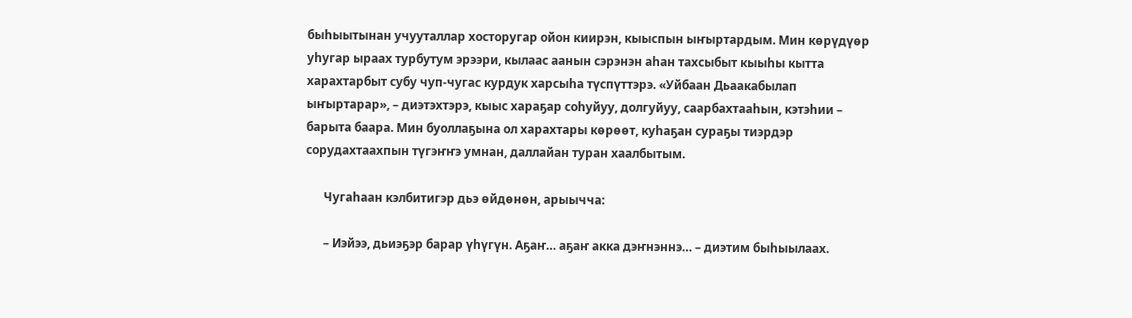быһыытынан учууталлар хосторугар ойон киирэн, кыыспын ыҥыртардым. Мин көрүдүөр уһугар ыраах турбутум эрээри, кылаас аанын сэрэнэн аһан тахсыбыт кыыһы кытта харахтарбыт субу чуп-чугас курдук харсыһа түспүттэрэ. «Уйбаан Дьаакабылап ыҥыртарар», – диэтэхтэрэ, кыыс хараҕар соһуйуу, долгуйуу, саарбахтааһын, кэтэһии – барыта баара. Мин буоллаҕына ол харахтары көрөөт, куһаҕан сураҕы тиэрдэр сорудахтаахпын түгэҥҥэ умнан, даллайан туран хаалбытым.

      Чугаһаан кэлбитигэр дьэ өйдөнөн, арыычча:

      – Иэйээ, дьиэҕэр барар үһүгүн. Аҕаҥ… аҕаҥ акка дэҥнэннэ… – диэтим быһыылаах.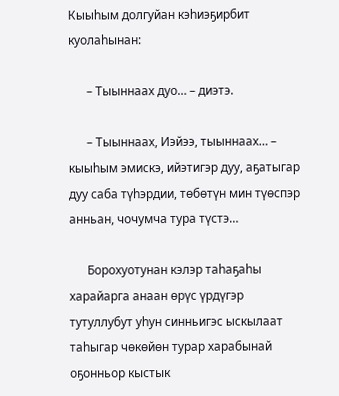Кыыһым долгуйан кэһиэҕирбит куолаһынан:

      – Тыыннаах дуо… – диэтэ.

      – Тыыннаах, Иэйээ, тыыннаах… – кыыһым эмискэ, ийэтигэр дуу, аҕатыгар дуу саба түһэрдии, төбөтүн мин түөспэр анньан, чочумча тура түстэ…

      Борохуотунан кэлэр таһаҕаһы харайарга анаан өрүс үрдүгэр тутуллубут уһун синньигэс ыскылаат таһыгар чөкөйөн турар харабынай оҕонньор кыстык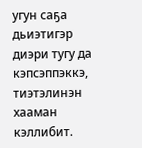угун саҕа дьиэтигэр диэри тугу да кэпсэппэккэ, тиэтэлинэн хааман кэллибит.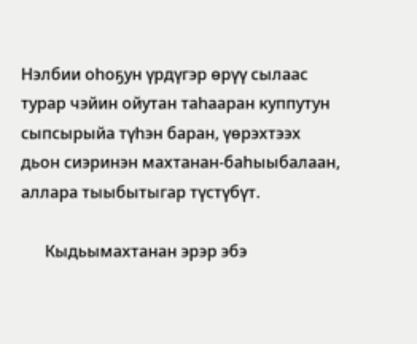Нэлбии оһоҕун үрдүгэр өрүү сылаас турар чэйин ойутан таһааран куппутун сыпсырыйа түһэн баран, үөрэхтээх дьон сиэринэн махтанан-баһыыбалаан, аллара тыыбытыгар түстүбүт.

      Кыдьымахтанан эрэр эбэ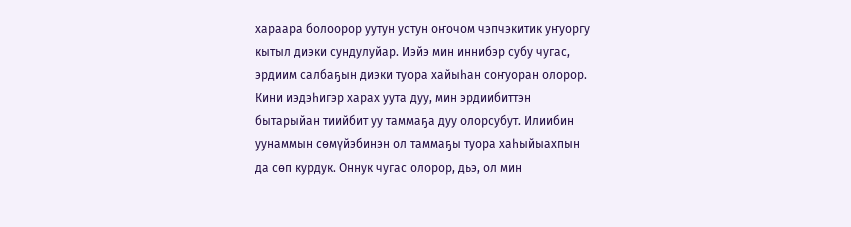хараара болоорор уутун устун оҥочом чэпчэкитик уҥуоргу кытыл диэки сундулуйар. Иэйэ мин иннибэр субу чугас, эрдиим салбаҕын диэки туора хайыһан соҥуоран олорор. Кини иэдэһигэр харах уута дуу, мин эрдиибиттэн бытарыйан тиийбит уу таммаҕа дуу олорсубут. Илиибин уунаммын сөмүйэбинэн ол таммаҕы туора хаһыйыахпын да сөп курдук. Оннук чугас олорор, дьэ, ол мин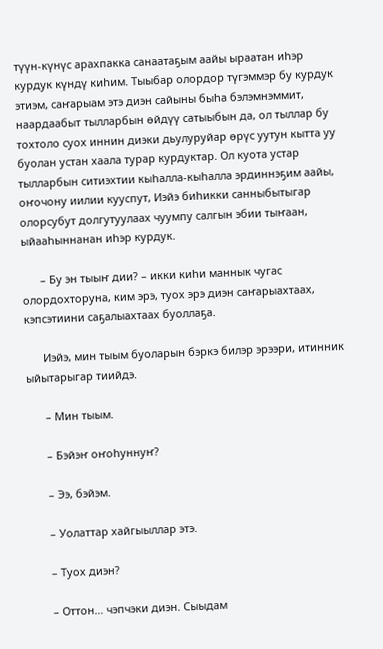түүн-күнүс арахпакка санаатаҕым аайы ыраатан иһэр курдук күндү киһим. Тыыбар олордор түгэммэр бу курдук этиэм, саҥарыам этэ диэн сайыны быһа бэлэмнэммит, наардаабыт тылларбын өйдүү сатыыбын да, ол тыллар бу тохтоло суох иннин диэки дьулуруйар өрүс уутун кытта уу буолан устан хаала турар курдуктар. Ол куота устар тылларбын ситиэхтии кыһалла-кыһалла эрдиннэҕим аайы, оҥочону иилии кууспут, Иэйэ биһикки санныбытыгар олорсубут долгутуулаах чуумпу салгын эбии тыҥаан, ыйааһыннанан иһэр курдук.

      – Бу эн тыыҥ дии? – икки киһи маннык чугас олордохторуна, ким эрэ, туох эрэ диэн саҥарыахтаах, кэпсэтиини саҕалыахтаах буоллаҕа.

      Иэйэ, мин тыым буоларын бэркэ билэр эрээри, итинник ыйытарыгар тиийдэ.

      – Мин тыым.

      – Бэйэҥ оҥоһуннуҥ?

      – Ээ, бэйэм.

      – Уолаттар хайгыыллар этэ.

      – Туох диэн?

      – Оттон… чэпчэки диэн. Сыыдам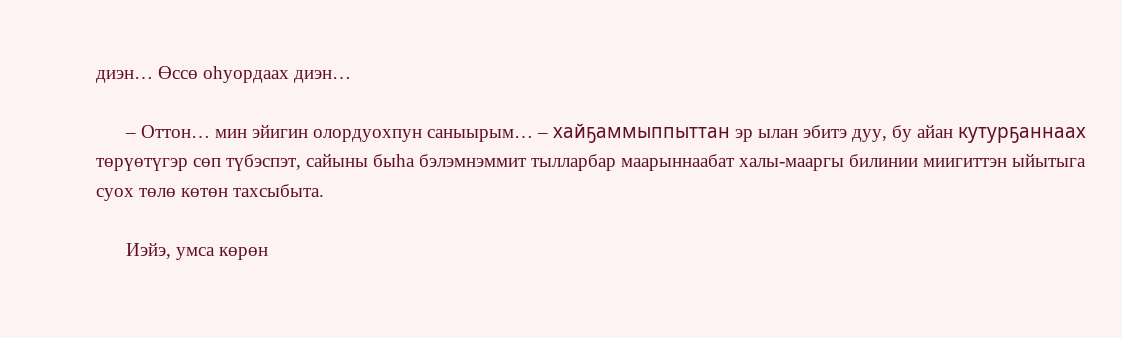диэн… Өссө оһуордаах диэн…

      – Оттон… мин эйигин олордуохпун саныырым… – хайҕаммыппыттан эр ылан эбитэ дуу, бу айан кутурҕаннаах төрүөтүгэр сөп түбэспэт, сайыны быһа бэлэмнэммит тылларбар маарыннаабат халы-мааргы билинии миигиттэн ыйытыга суох төлө көтөн тахсыбыта.

      Иэйэ, умса көрөн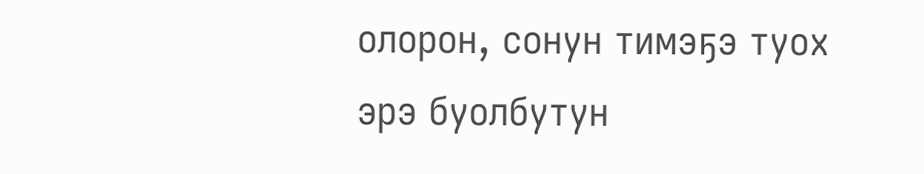олорон, сонун тимэҕэ туох эрэ буолбутун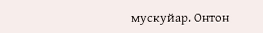мускуйар. Онтон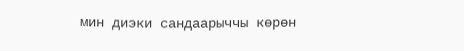мин диэки сандаарыччы көрөн